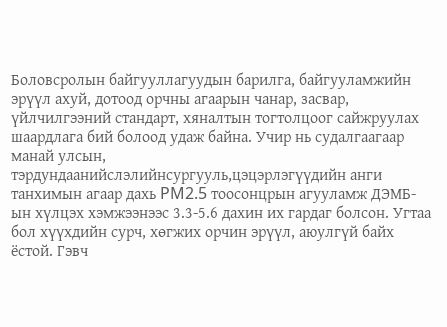Боловсролын байгууллагуудын барилга, байгууламжийн эрүүл ахуй, дотоод орчны агаарын чанар, засвар, үйлчилгээний стандарт, хяналтын тогтолцоог сайжруулах шаардлага бий болоод удаж байна. Учир нь судалгаагаар манай улсын, тэрдундаанийслэлийнсургууль,цэцэрлэгүүдийн анги танхимын агаар дахь PM2.5 тоосонцрын агууламж ДЭМБ-ын хүлцэх хэмжээнээс 3.3-5.6 дахин их гардаг болсон. Угтаа бол хүүхдийн сурч, хөгжих орчин эрүүл, аюулгүй байх ёстой. Гэвч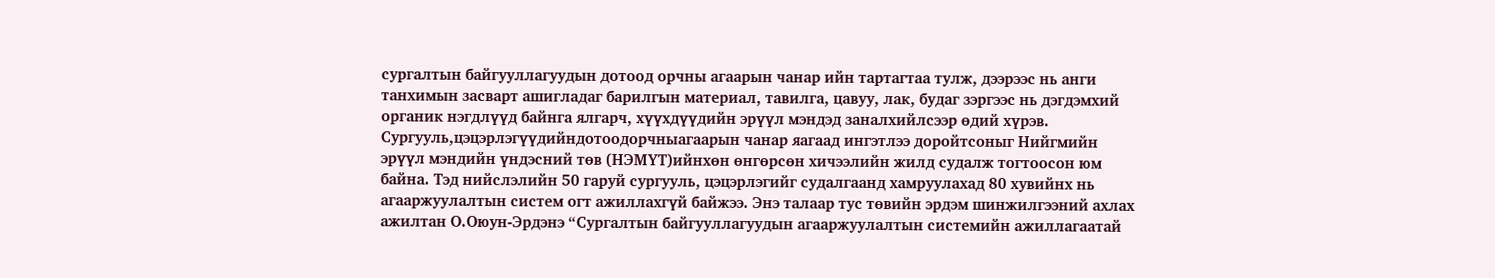сургалтын байгууллагуудын дотоод орчны агаарын чанар ийн тартагтаа тулж, дээрээс нь анги танхимын засварт ашигладаг барилгын материал, тавилга, цавуу, лак, будаг зэргээс нь дэгдэмхий органик нэгдлүүд байнга ялгарч, хүүхдүүдийн эрүүл мэндэд заналхийлсээр өдий хүрэв.
Сургууль,цэцэрлэгүүдийндотоодорчныагаарын чанар яагаад ингэтлээ доройтсоныг Нийгмийн эрүүл мэндийн үндэсний төв (НЭМҮТ)ийнхөн өнгөрсөн хичээлийн жилд судалж тогтоосон юм байна. Тэд нийслэлийн 50 гаруй сургууль, цэцэрлэгийг судалгаанд хамруулахад 80 хувийнх нь агааржуулалтын систем огт ажиллахгүй байжээ. Энэ талаар тус төвийн эрдэм шинжилгээний ахлах ажилтан О.Оюун-Эрдэнэ “Сургалтын байгууллагуудын агааржуулалтын системийн ажиллагаатай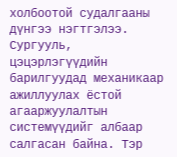холбоотой судалгааны дүнгээ нэгтгэлээ. Сургууль, цэцэрлэгүүдийн барилгуудад механикаар ажиллуулах ёстой агааржуулалтын системүүдийг албаар салгасан байна. Тэр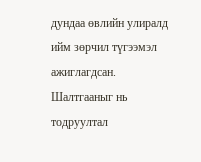дундаа өвлийн улиралд ийм зөрчил түгээмэл ажиглагдсан. Шалтгааныг нь тодруултал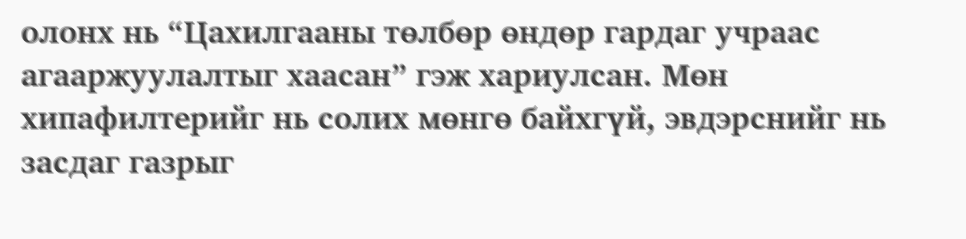олонх нь “Цахилгааны төлбөр өндөр гардаг учраас агааржуулалтыг хаасан” гэж хариулсан. Мөн хипафилтерийг нь солих мөнгө байхгүй, эвдэрснийг нь засдаг газрыг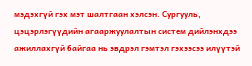мэдэхгүй гэх мэт шалтгаан хэлсэн. Сургууль, цэцэрлэгүүдийн агааржуулалтын систем дийлэнхдээ ажиллахгүй байгаа нь эвдрэл гэмтэл гэхээсээ илүүтэй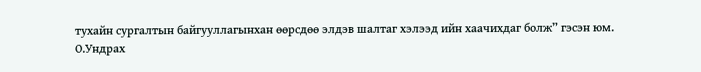тухайн сургалтын байгууллагынхан өөрсдөө элдэв шалтаг хэлээд ийн хаачихдаг болж” гэсэн юм.
О.Ундрах